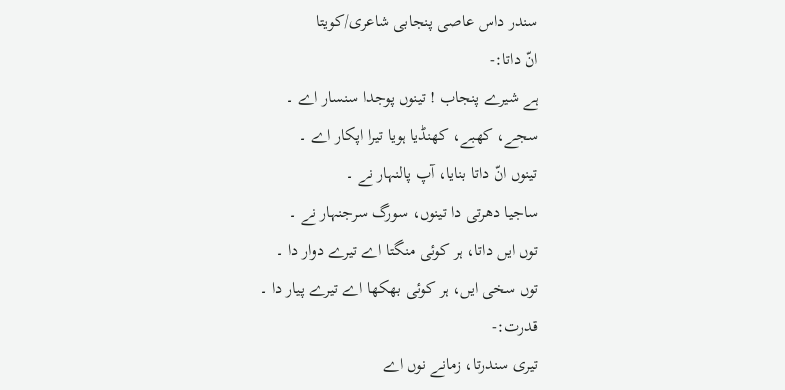سندر داس عاصی پنجابی شاعری/کویتا
انّ داتا:-
ہے شیرے پنجاب ! تینوں پوجدا سنسار اے ۔
سجے، کھبے، کھنڈیا ہویا تیرا اپکار اے ۔
تینوں انّ داتا بنایا، آپ پالنہار نے ۔
ساجیا دھرتی دا تینوں، سورگ سرجنہار نے ۔
توں ایں داتا، ہر کوئی منگتا اے تیرے دوار دا ۔
توں سخی ایں، ہر کوئی بھکھا اے تیرے پیار دا ۔
قدرت:-
تیری سندرتا، زمانے نوں اے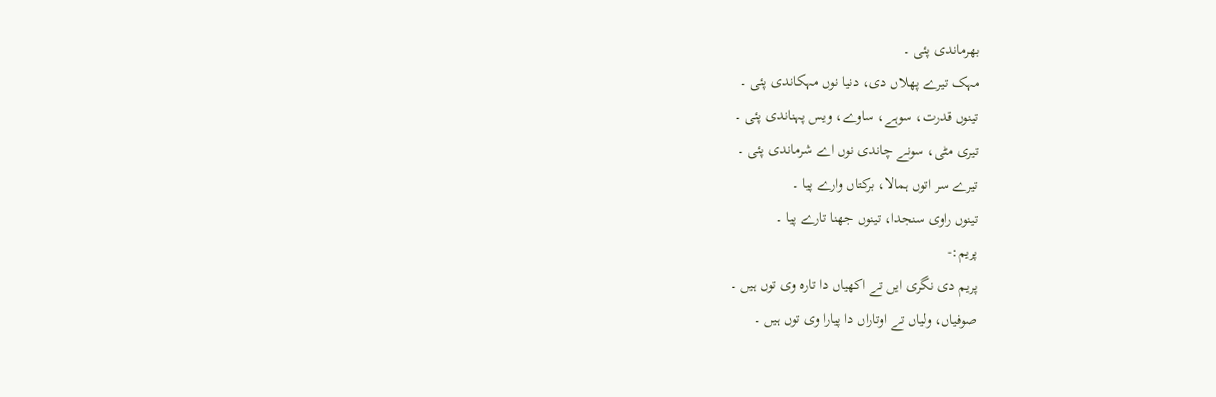بھرماندی پئی ۔
مہک تیرے پھلاں دی، دنیا نوں مہکاندی پئی ۔
تینوں قدرت، سوہے، ساوے، ویس پہناندی پئی ۔
تیری مٹی، سونے چاندی نوں اے شرماندی پئی ۔
تیرے سر اتوں ہمالا، برکتاں وارے پیا ۔
تینوں راوی سنجدا، تینوں جھنا تارے پیا ۔
پریم:-
پریم دی نگری ایں تے اکھیاں دا تارہ وی توں ہیں ۔
صوفیاں، ولیاں تے اوتاراں دا پیارا وی توں ہیں ۔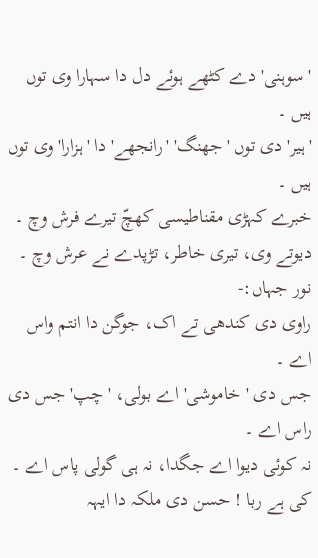'سوہنی' دے کٹھے ہوئے دل دا سہارا وی توں ہیں ۔
'ہیر' دی توں 'جھنگ' 'رانجھے' دا 'ہزارا' وی توں ہیں ۔
خبرے کہڑی مقناطیسی کھچّ تیرے فرش وچ ۔
دیوتے وی، تیری خاطر، تڑپدے نے عرش وچ ۔
نور جہاں:-
راوی دی کندھی تے اک، جوگن دا انتم واس اے ۔
جس دی 'خاموشی' اے بولی، 'چپ' جس دی راس اے ۔
نہ کوئی دیوا اے جگدا، نہ ہی گولی پاس اے ۔
کی ہے ربا ! حسن دی ملکہ دا ایہہ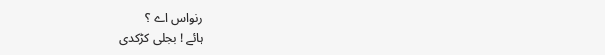رنواس اے ؟
ہائے ! بجلی کڑکدی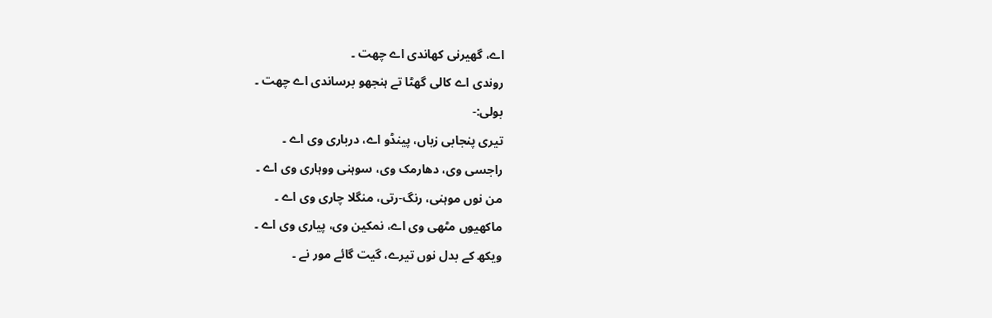اے، گھیرنی کھاندی اے چھت ۔
روندی اے کالی گھٹا تے ہنجھو برساندی اے چھت ۔
بولی:-
تیری پنجابی زباں، پینڈو اے، درباری وی اے ۔
راجسی وی، دھارمک وی، سوہنی ووہاری وی اے ۔
من نوں موہنی، رنگ-رتی، منگلا چاری وی اے ۔
ماکھیوں مٹھی وی اے، نمکین وی، پیاری وی اے ۔
ویکھ کے بدل نوں تیرے، گیت گائے مور نے ۔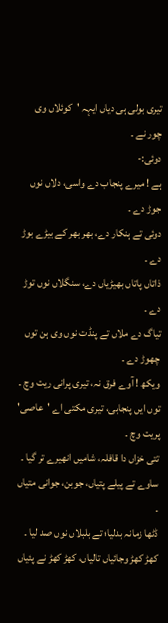تیری بولی ہی دیاں ایہہ 'کوئلاں وی چور نے ۔
دوئی:-
ہے ! میرے پنجاب دے واسی، دلاں نوں جوڑ دے ۔
دوئی تے ہنکار دے، بھر بھر کے بیڑے بوڑ دے ۔
ذاتاں پاتاں بھیڑیاں دے، سنگلاں نوں توڑ دے ۔
تیاگ دے ملاں تے پنڈت نوں وی ہن توں چھوڑ دے ۔
ویکھ ! آوے فرق نہ، تیری پرانی ریت وچ ۔
توں ایں پنجابی، تیری مکتی اے 'عاصی' پریت وچ ۔
تتی خزاں دا قافلہ، شامیں انھیرے تر گیا ۔
ساوے تے پیلے پتیاں، جوبن، جوانی متیاں ۔
ڈٹھا زمانہ بدلیا؛ تے بلبلاں نوں صد لیا ۔
کھڑ کھڑ وجائیاں تالیاں، کھڑ کھڑ نے پئیاں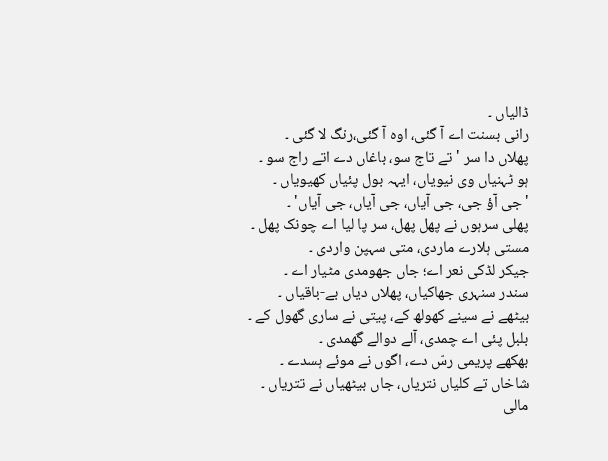ڈالیاں ۔
رانی بسنت اے آ گئی، اوہ آ گئی،رنگ لا گئی ۔
پھلاں دا سر 'تے تاج سو، باغاں دے اتے راج سو ۔
ہو ٹہنیاں وی نیویاں، ایہہ بول پئیاں کھیویاں ۔
'جی آؤ جی، جی آیاں، جی آیاں، جی آیاں' ۔
پھلی سرہوں نے پھل پھل، سر پا لیا اے چونک پھل ۔
مستی ہلارے ماردی، متی سہپن واردی ۔
جیکر لڈکی نعر اے؛ جاں جھومدی مٹیار اے ۔
سندر سنہری جھاکیاں، پھلاں دیاں بے-باقیاں ۔
بیٹھے نے سینے کھولھ کے، پیتی نے ساری گھول کے ۔
بلبل پئی اے چمدی، آلے دوالے گھمدی ۔
بھکھے پریمی رسّ دے، اگوں نے موئے ہسدے ۔
شاخاں تے کلیاں نتریاں، جاں بیٹھیاں نے تتریاں ۔
مالی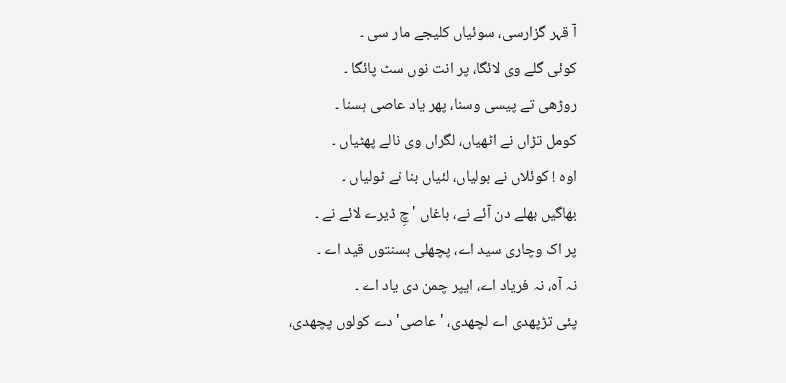آ قہر گزارسی، سوئیاں کلیجے مار سی ۔
کوئی گلے وی لائگا، پر انت نوں سٹ پائگا ۔
روڑھی تے پیسی وسنا، پھر یاد عاصی ہسنا ۔
کومل تڑاں نے اٹھیاں، لگراں وی نالے پھٹیاں ۔
اوہ ! کوئلاں نے بولیاں، لئیاں بنا نے ٹولیاں ۔
بھاگیں بھلے دن آئے نے، باغاں 'چِ ڈیرے لائے نے ۔
پر اک وچاری سید اے، پچھلی بسنتوں قید اے ۔
نہ آہ، نہ فریاد اے، ایپر چمن دی یاد اے ۔
پئی تڑپھدی اے لچھدی، 'عاصی' دے کولوں پچھدی،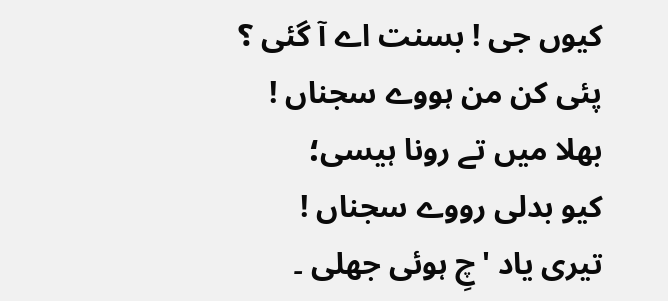کیوں جی ! بسنت اے آ گئی ؟
پئی کن من ہووے سجناں !
بھلا میں تے رونا ہیسی؛
کیو بدلی رووے سجناں !
تیری یاد 'چِ ہوئی جھلی ۔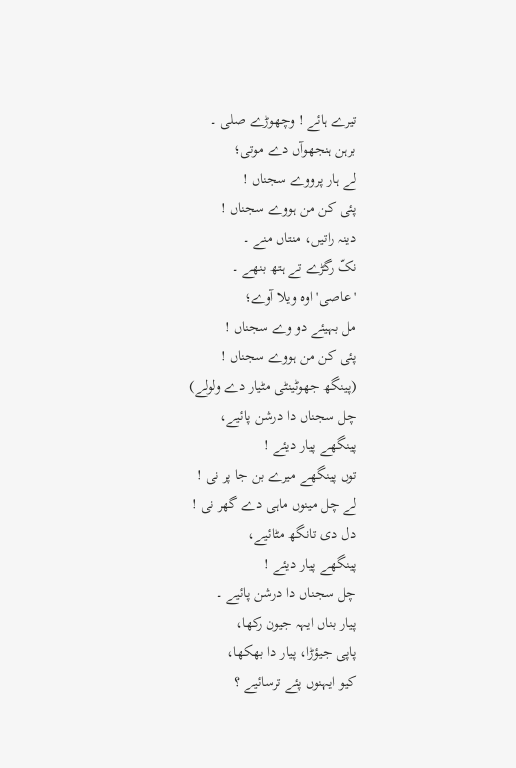تیرے ہائے ! وچھوڑے صلی ۔
برہن ہنجھوآں دے موتی؛
لے ہار پرووے سجناں !
پئی کن من ہووے سجناں !
دینہ راتیں، منتاں منے ۔
نکّ رگڑے تے ہتھ بنھے ۔
'عاصی' اوہ ویلا آوے؛
مل بہیئے دو وے سجناں !
پئی کن من ہووے سجناں !
(پینگھ جھوٹینٹی مٹیار دے ولولے)
چل سجناں دا درشن پائیے،
پینگھے پیار دیئے !
توں پینگھے میرے بن جا پر نی !
لے چل مینوں ماہی دے گھر نی !
دل دی تانگھ مٹائیے،
پینگھے پیار دیئے !
چل سجناں دا درشن پائیے ۔
پیار بناں ایہہ جیون رکھا،
پاپی جیؤڑا، پیار دا بھکھا،
کیو ایہنوں پئے ترسائیے ؟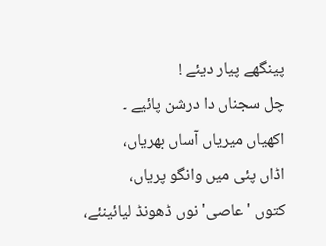پینگھے پیار دیئے !
چل سجناں دا درشن پائیے ۔
اکھیاں میریاں آساں بھریاں،
اڈاں پئی میں وانگو پریاں،
کتوں 'عاصی' نوں ڈھونڈ لیائینئے،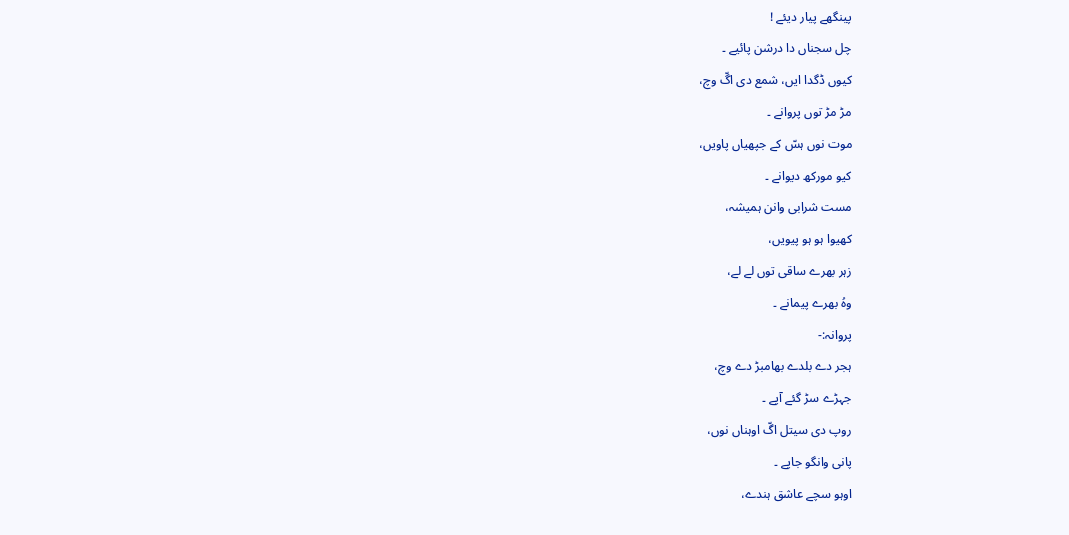پینگھے پیار دیئے !
چل سجناں دا درشن پائیے ۔
کیوں ڈگدا ایں، شمع دی اگّ وچ،
مڑ مڑ توں پروانے ۔
موت نوں ہسّ کے جپھیاں پاویں،
کیو مورکھ دیوانے ۔
مست شرابی وانن ہمیشہ،
کھیوا ہو ہو پیویں،
زہر بھرے ساقی توں لے لے،
وہُ بھرے پیمانے ۔
پروانہ:-
ہجر دے بلدے بھامبڑ دے وچ،
جہڑے سڑ گئے آپے ۔
روپ دی سیتل اگّ اوہناں نوں،
پانی وانگو جاپے ۔
اوہو سچے عاشق ہندے،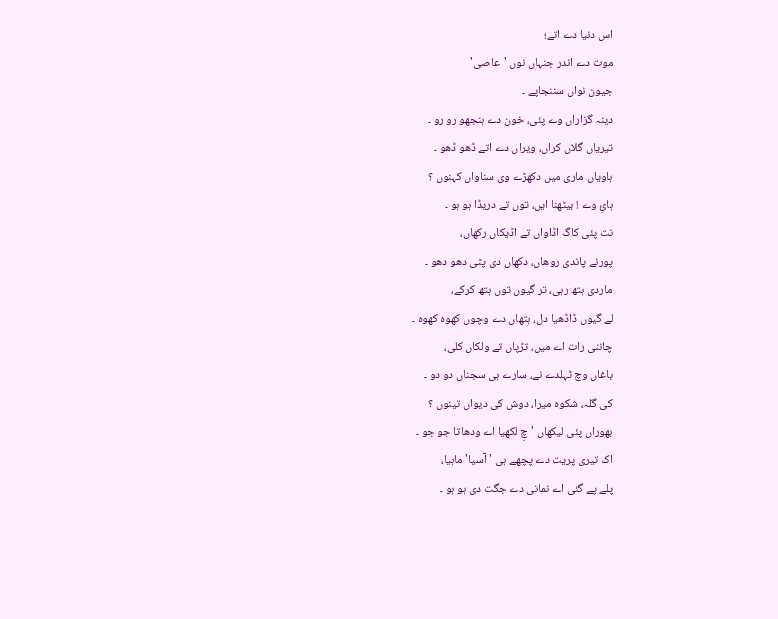اس دنیا دے اتے؛
موت دے اندر جنہاں نوں 'عاصی'
جیون نواں سننجاپے ۔
دینہ گزاراں وے پئی، خون دے ہنجھو رو رو ۔
تیریاں گلاں کراں، ویراں دے اتے ڈھو ڈھو ۔
ہاویاں ماری میں دکھڑے وی سناواں کہنوں ؟
ہائِ وے ! بیٹھنا ایں، توں تے دریڈا ہو ہو ۔
نت پئی کاگ اڈاواں تے اڈیکاں رکھاں،
پورنے پاندی روھاں، دکھاں دی پٹی دھو دھو ۔
ماردی ہتھ رہی، تر گیوں توں ہتھ کرکے،
لے گیوں ڈاڈھیا دل، ہتھاں دے وچوں کھوہ کھوہ ۔
چاننی رات اے میں، تڑپاں تے ولکاں کلی،
باغاں وچ ٹہلدے نے، سارے ہی سجناں دو دو ۔
کی گلہ، شکوہ میرا، دوش کی دیواں تینوں ؟
بھوراں پئی لیکھاں 'چِ لکھیا اے ودھاتا جو جو ۔
اک تیری پریت دے پچھے ہی 'آسیا' ماہیا،
پلے پے گئی اے نمانی دے جگت دی ہو ہو ۔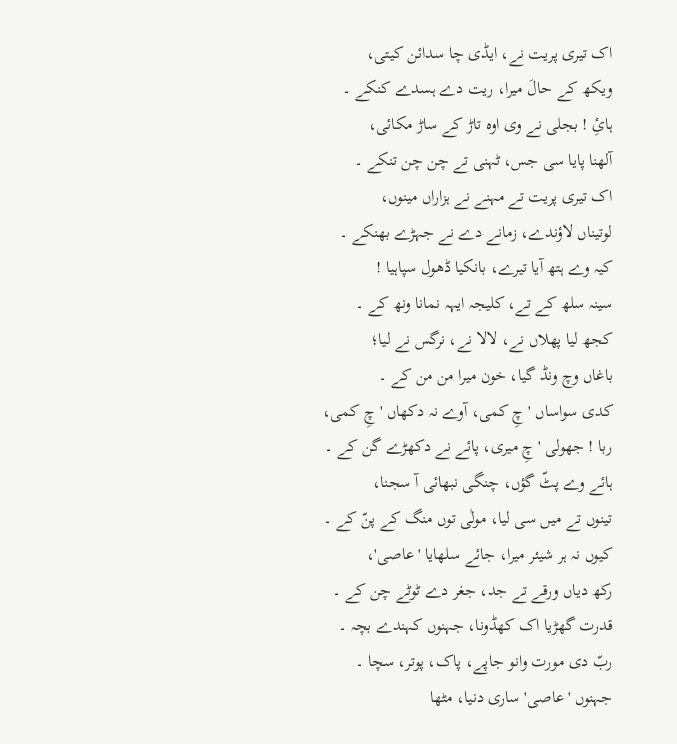اک تیری پریت نے، ایڈی چا سدائن کیتی،
ویکھ کے حالَ میرا، ریت دے ہسدے کنکے ۔
ہائِ ! بجلی نے وی اوہ تاڑ کے ساڑ مکائی،
آلھنا پایا سی جس، ٹہنی تے چن چن تنکے ۔
اک تیری پریت تے مہنے نے ہزاراں مینوں،
لوتیناں لاؤندے، زمانے دے نے جہڑے بھنکے ۔
کیہ وے ہتھ آیا تیرے، بانکیا ڈھول سپاہیا !
سینہ سلھ کے تے، کلیجہ ایہہ نمانا ونھ کے ۔
کجھ لیا پھلاں نے، لالا نے، نرگس نے لیا؛
باغاں وچ ونڈ گیا، خون میرا من من کے ۔
کدی سواساں 'چِ کمی، آوے نہ دکھاں 'چِ کمی،
ربا ! جھولی 'چِ میری، پائے نے دکھڑے گن کے ۔
ہائے وے پٹّ گؤں، چنگی نبھائی آ سجنا،
تینوں تے میں سی لیا، مولٰی توں منگ کے پنّ کے ۔
کیوں نہ ہر شیئر میرا، جائے سلھایا 'عاصی'،
رکھ دیاں ورقے تے جد، جغر دے ٹوٹے چن کے ۔
قدرت گھڑیا اک کھڈونا، جہنوں کہندے بچہ ۔
ربّ دی مورت وانو جاپے، پاک، پوتر، سچا ۔
جہنوں 'عاصی' ساری دنیا، مٹھا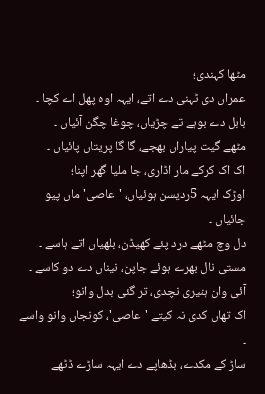مٹھا کہندی؛
عمراں دی ٹہنی دے اتے، ایہہ اوہ پھل اے کچا ۔
بابل دے بوہے تے چڑیاں، چوغا چگن آئیاں ۔
مٹھے گیت پیاراں بھجے، گا گا پریتاں پائیاں ۔
اک اک کرکے مار اڈاری، جا ملیا گھر اپنا؛
اوڑک ایہہ 5ردیسن ہوئیاں، 'عاصی' ماں پیو جائیاں ۔
دل وچ مٹھے درد پئے کھیڈن، بلھیاں اتے ہاسے ۔
مستی نال بھرے ہوئے جاپن، نیناں دے دو کاسے ۔
آئی وان ہنیری نچدی، تر گئی بدل وانو؛
اک تھاں کدی نہ کیتے 'عاصی'، کونجاں وانو واسے ۔
ساڑ کے مکدے، بڈھاپے دے ایہہ ساڑے ڈٹھے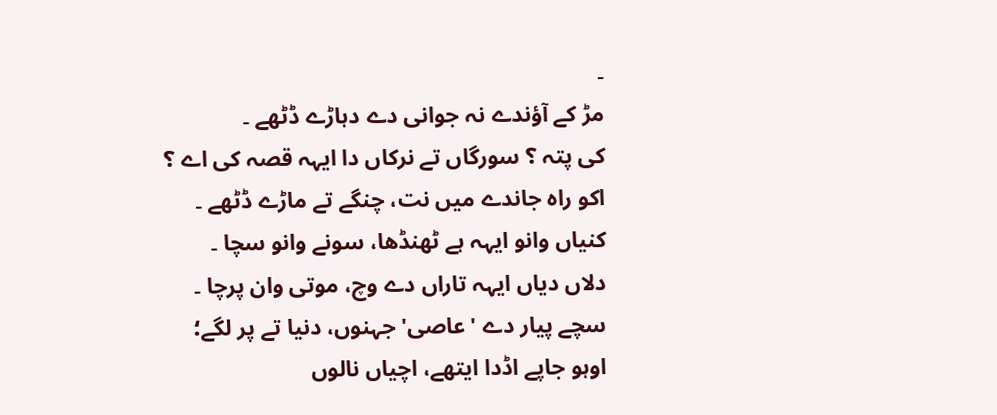۔
مڑ کے آؤندے نہ جوانی دے دہاڑے ڈٹھے ۔
کی پتہ ؟ سورگاں تے نرکاں دا ایہہ قصہ کی اے ؟
اکو راہ جاندے میں نت، چنگے تے ماڑے ڈٹھے ۔
کنیاں وانو ایہہ ہے ٹھنڈھا، سونے وانو سچا ۔
دلاں دیاں ایہہ تاراں دے وچ، موتی وان پرچا ۔
سچے پیار دے 'عاصی' جہنوں، دنیا تے پر لگے؛
اوہو جاپے اڈدا ایتھے، اچیاں نالوں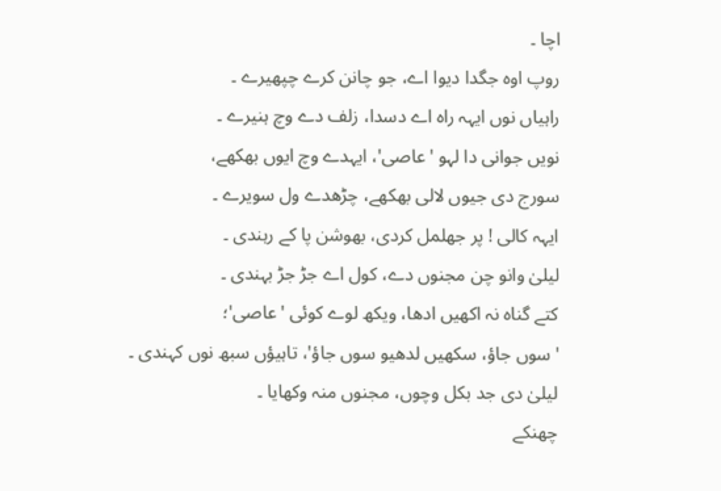اچا ۔
روپ اوہ جگدا دیوا اے، جو چانن کرے چپھیرے ۔
راہیاں نوں ایہہ راہ اے دسدا، زلف دے وچ ہنیرے ۔
نویں جوانی دا لہو 'عاصی'، ایہدے وچ ایوں بھکھے،
سورج دی جیوں لالی بھکھے، چڑھدے ول سویرے ۔
ایہہ کالی ! پر جھلمل کردی، بھوشن پا کے رہندی ۔
لیلیٰ وانو چن مجنوں دے، کول اے جڑ جڑ بہندی ۔
کتے گناہ نہ اکھیں ادھا، ویکھ لوے کوئی 'عاصی'؛
'سوں جاؤ، سکھیں لدھیو سوں جاؤ'، تاہیؤں سبھ نوں کہندی ۔
لیلیٰ دی جد بکل وچوں، مجنوں منہ وکھایا ۔
چھنکے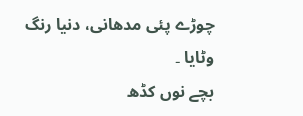چوڑے پئی مدھانی، دنیا رنگ وٹایا ۔
بچے نوں کڈھ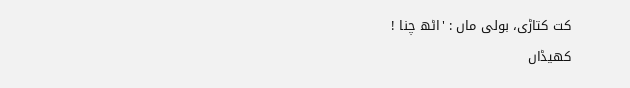کت کتاڑی، بولی ماں : 'اٹھ چنا !
کھیڈاں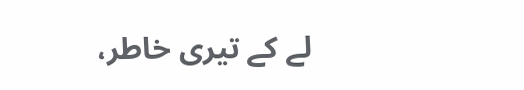لے کے تیری خاطر،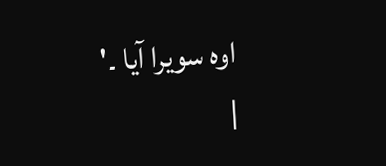اوہ سویرا آیا ۔'
|